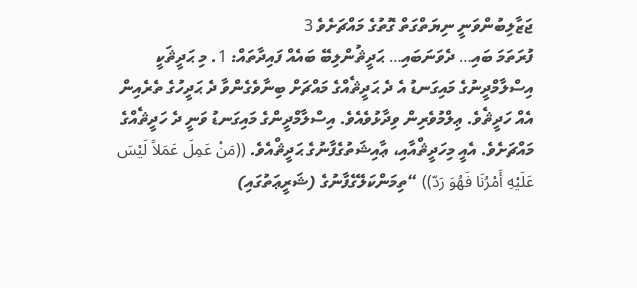ޖަޒާލިބުންވަނީ ނިޔަތްގަތް ގޮތުގެ މައްޗަށެވެ 3
ފުރަތަމަ ބައި… ދެވަނަބައި… ޙަދީޘުންލިބޭ ބައެއް ފައިދާތައް: 1. މި ޙަދީޘަކީ އިސްލާމްދީނުގެ މައިގަނޑު އެ ދެ ޙަދީޘެއްގެ މައްޗަށް ބިނާވެގެންވާ ދެ ޙަދީހުގެ ތެރެއިން އެއް ހަދީޘެވެ. ޢިލްމުވެރިން ވިދާޅުވެއެވެ. އިސްލާމްދީންގެ މައިގަނޑު ވަނީ ދެ ހަދީޘެއްގެ މައްޗަށެވެ. އެއީ މިހަދީޘްއާއި، ޢާއިޝަތުގެފާނުގެ ޙަދީޘްއެވެ. ((مَنْ عَمِلَ عَمَلاً لَيْسَ عَلَيْهِ أَمْرُنَا فَهُوَ رَدّ)) “ތިމަންކަލޭގެފާނުގެ (ޝަރީޢަތުގައި)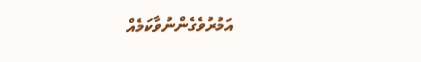އަމުރުވެގެންނުވާކަމެއް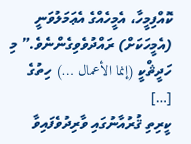ކޮއްފިމީހާ، އެމީހެއްގެ އެޢަމަލުވަނީ (އެމީހަކަށް) ރައްދުވެވިގެންނެވެ.” މި ހަދީޘްކީ (إنما الأعمال …) ހިތުގެ […]
ކީރިތި ޤުރުއާނުގައި ވާރިދުވެފައިވާ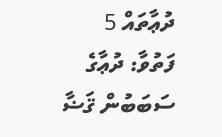ދުޢާތައް 5
ފަތުވާ: ދުޢާގެ ސަބަބުން ޤަޟާ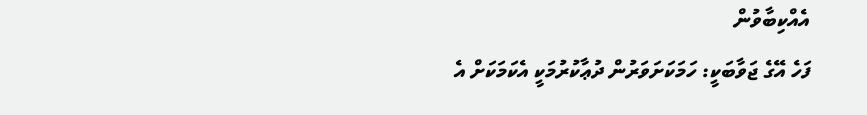އެއްކިބާވުން
ފަހެ އޭގެ ޖަވާބަކީ: ހަމަކަށަވަރުން ދުޢާކުރުމަކީ އެކަމަކަށް އެ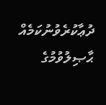ދުޢާކުރެވުނުކަމެއް ޙާޞިލުވުމުގެ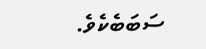ސަބަބެކެވެ.